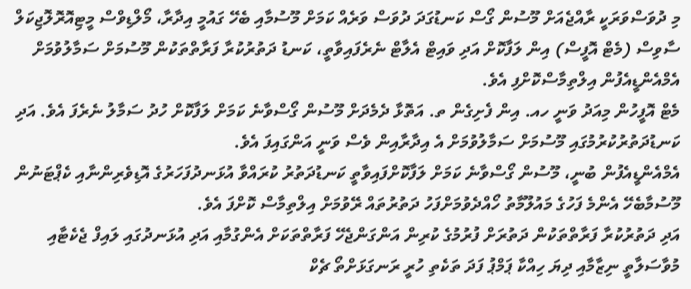މި ދުވަސްވަރަކީ ރާއްޖެއަށް މޫސުން ގޯސް ކަނޑުގަދަ ދުވަސް ވަރެއް ކަމަށް މޫސުމާއި ބެހޭ ގައުމީ އިދާރާ، މޯލްޑިވްސް މީޓިއޮރޮލޮޖިކަލް ސާވިސް (މެޓް އޮފީސް) އިން ލަފާކޮށް އަދި ވައިޓް އެލާޓް ނެރެފައިވާތީ، ކަނޑު ދަތުރުކުރާ ފަރާތްތަކުން މޫސުމަށް ސަމާލުވުމަށް އެމްއެންޑީއެފުން އިލްތިމާސްކޮށްފި އެވެ.
މެޓް އޮފީހުން މިއަދު ވަނީ ހއ. އިން ފެށިގެން ތ. އަތޮޅާ ދެމެދަށް މޫސުން ގޯސްވާނެ ކަމަށް ލަފާކޮށް ހުދު ސަމާލު ނެރެފަ އެވެ. އަދި ކަނޑުދަތުރުކުރުމުގައި މޫސުމަށް ސަމާލުވުމަށް އެ އިދާރާއިން ވެސް ވަނީ އަންގައިފަ އެވެ.
އެމްއެންޑީއެފުން ބުނީ، މޫސުން ގޯސްވާނެ ކަމަށް ލަފާކޮށްފައިވާތީ ކަނޑުދަތުރު ކުރައްވާ އުޅަނދުފަހަރުގެ އޮޑިވެރިންނާއި ކެޕްޓަނުން މޫސުމާބެހޭ އެންމެ ފަހުގެ މައުލޫމާތު ހޯއްދެވުމަށްފަހު ދަތުރުތައް ރޭވުމަށް އިލްތިމާސް ކޮށްފަ އެވެ.
އަދި ދަތުރުކުރާ ފަރާތްތަކުން ދަތުރަށް ފުރުމުގެ ކުރިން އަންގަންޖެހޭ ފަރާތްތަކަށް އެންގުމާއި އަދި އުޅަނދުގައި ލައިފް ޖެކެޓާއި މުވާސަލާތީ ނިޒާމާއި ދިޔަ ހިއްކާ ޕަމްޕު ފަދަ ތަކެތި ހުރީ ރަނގަޅަށްތޯ ޗެކް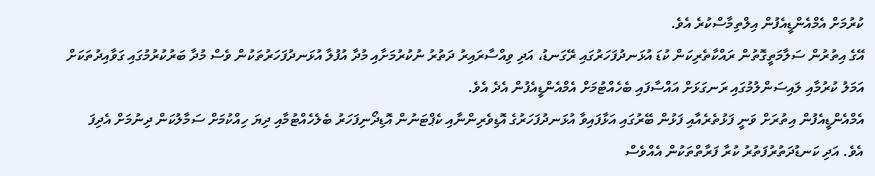ކުރުމަށް އެމްއެންޑީއެފުން އިލްތިމާސްކުރެ އެވެ.
އޭގެ އިތުރުން ސަލާމަތީގޮތުން ރައްކާތެރިކަން ކުޑަ އުޅަނދުފަހަރުގައި ރޭގަނޑު، އަދި ވިއްސާރައިރު ދަތުރު ނުކުރުމަށާއި މުދާ އުފުލާ އުޅަނދުފަހަރުތަކުން ވެސް މުދާ ބަރުކުރުމުގައި ގަވާއިދުތަކަށް އަމަލު ކުރުމާއި ލައިސަންލުމުގައި ރަނގަޅަށް އައްސާފައި ބެހެއްޓުމަށް އެމްއެންޑީއެފުން އެދެ އެވެ.
އެމްއެންޑީއެފުން އިތުރަށް ވަނީ ފަޅުތެރެއާއި ފަޅުން ބޭރުގައި އަޅާފައިވާ އުޅަނދުފަހަރުގެ އޮޑިވެރިންނާއި ކެޕްޓަނުން އޮޑިދޯނިފަހަރު ބެލެހެއްޓުމާއި ދިޔަ ހިއްކުމަށް ސަމާލުކަން ދިނުމަށް އެދިފަ އެވެ. އަދި ކަނޑުދަތުރުފަތުރު ކުރާ ފަރާތްތަކުން އެއްވެސް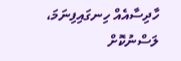ހާދިސާއެއް ހިނގައިފިނަމަ، ލަސްނުކޮށް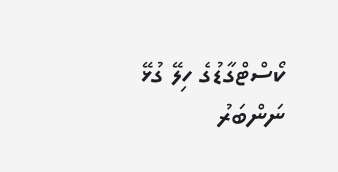ކޯސްޓްގާޑުގެ ހިލޭ ގުޅޭ ނަންބަރު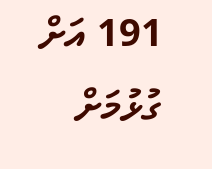191 އަށް ގުޅުމަށް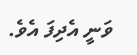ވަނީ އެދިފަ އެވެ.